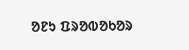ᱚᱱᱩ ᱯᱨᱚᱵᱚᱠᱚᱨ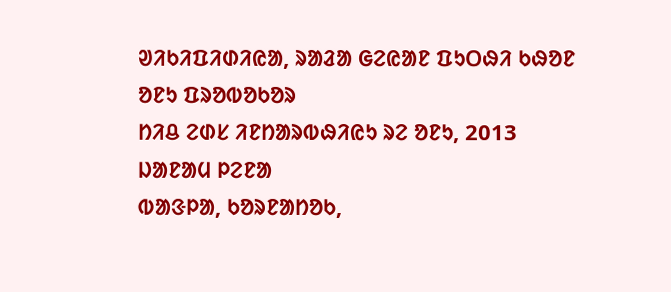ᱣᱤᱠᱤᱯᱤᱰᱤᱭᱟ, ᱨᱟᱲᱟ ᱜᱮᱭᱟᱱ ᱯᱩᱛᱷᱤ ᱠᱷᱚᱱ
ᱚᱱᱩ ᱯᱨᱚᱵᱚᱠᱚᱨ
ᱴᱤᱪ ᱮᱰᱥ ᱤᱱᱴᱟᱨᱵᱷᱤᱭᱩ ᱨᱮ ᱚᱱᱩ, 2013
ᱡᱟᱱᱟᱢ ᱞᱮᱱᱟ
ᱵᱟᱝᱞᱟ, ᱠᱚᱨᱱᱟᱴᱚᱠ,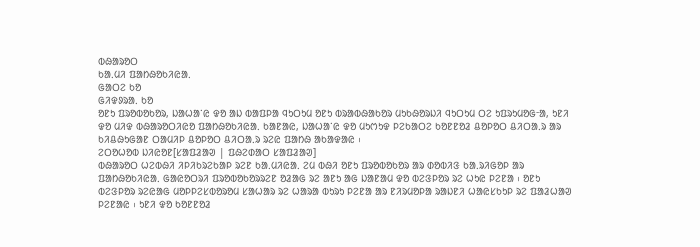ᱵᱷᱟᱨᱚᱛ
ᱠᱟᱹᱢᱤ ᱯᱟᱴᱷᱚᱠᱤᱭᱟᱹ
ᱜᱟᱛᱮ ᱠᱚ
ᱜᱤᱫᱽᱨᱟᱹ ᱠᱚ
ᱚᱱᱩ ᱯᱨᱚᱵᱚᱠᱚᱨ, ᱡᱟᱦᱟᱸᱭ ᱫᱚ ᱟᱡ ᱵᱟᱯᱞᱟ ᱧᱩᱛᱩᱢ ᱚᱱᱩ ᱵᱨᱟᱵᱷᱟᱠᱚᱨ ᱢᱩᱠᱷᱚᱨᱡᱤ ᱧᱩᱛᱩᱢ ᱛᱮ ᱩᱯᱨᱩᱢᱚᱜᱼᱟ, ᱩᱱᱤ ᱫᱚ ᱢᱤᱫ ᱵᱷᱟᱨᱚᱛᱤᱭᱚ ᱯᱟᱴᱷᱚᱠᱤᱭᱟᱹ ᱠᱟᱱᱟᱭ, ᱡᱟᱦᱟᱸᱭ ᱫᱚ ᱢᱩᱬᱩᱫ ᱞᱮᱠᱟᱛᱮ ᱠᱚᱱᱱᱚᱲ ᱪᱚᱞᱚᱛ ᱪᱤᱛᱟᱹᱨ ᱟᱨ ᱠᱤᱪᱷᱩᱜᱟᱱ ᱛᱟᱢᱤᱞ ᱪᱚᱞᱚᱛ ᱪᱤᱛᱟᱹᱨ ᱨᱮᱭ ᱯᱟᱴᱷ ᱟᱠᱟᱫᱟᱭ ᱾
ᱮᱛᱚᱦᱚᱵ ᱡᱤᱭᱚᱱ[ᱥᱟᱯᱲᱟᱣ | ᱯᱷᱮᱰᱟᱛ ᱥᱟᱯᱲᱟᱣ]
ᱵᱷᱟᱨᱚᱛ ᱦᱮᱵᱷᱤ ᱤᱞᱤᱠᱨᱮᱠᱟᱞ ᱨᱮᱱ ᱠᱟᱹᱢᱤᱭᱟᱹ ᱮᱢ ᱵᱷᱤ ᱚᱱᱩ ᱯᱨᱚᱵᱚᱠᱚᱨ ᱟᱨ ᱰᱚᱵᱤᱝ ᱠᱟᱹᱨᱤᱜᱚᱞ ᱟᱨ ᱯᱟᱴᱷᱚᱠᱤᱭᱟᱹ ᱜᱟᱭᱚᱛᱨᱤ ᱯᱨᱚᱵᱚᱠᱚᱨᱨᱮᱱ ᱚᱲᱟᱜ ᱨᱮ ᱟᱱᱩ ᱟᱜ ᱡᱟᱱᱟᱢ ᱫᱚ ᱵᱮᱝᱞᱚᱨ ᱨᱮ ᱦᱩᱭ ᱞᱮᱱᱟ ᱾ ᱚᱱᱩ ᱵᱮᱝᱞᱚᱨ ᱨᱮᱭᱟᱜ ᱢᱚᱞᱞᱮᱥᱵᱚᱨᱚᱢ ᱥᱟᱦᱟᱨ ᱨᱮ ᱦᱟᱨᱟ ᱵᱩᱨᱩ ᱞᱮᱱᱟ ᱟᱨ ᱱᱤᱨᱢᱚᱞᱟ ᱨᱟᱡᱱᱤ ᱦᱟᱭᱥᱠᱩᱞ ᱨᱮ ᱯᱟᱲᱦᱟᱣ ᱞᱮᱱᱟᱭ ᱾ ᱩᱱᱤ ᱫᱚ ᱠᱚᱱᱱᱚᱲ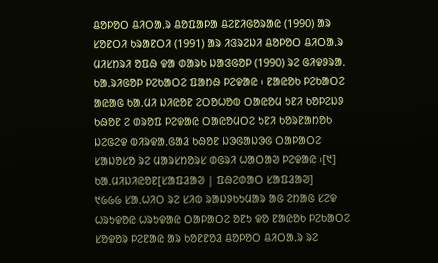ᱪᱚᱞᱚᱛ ᱪᱤᱛᱟᱹᱨ ᱪᱚᱯᱟᱞᱟ ᱪᱮᱱᱤᱜᱚᱨᱟᱭ (1990) ᱟᱨ ᱥᱚᱱᱛᱤ ᱠᱨᱟᱱᱛᱤ (1991) ᱟᱨ ᱤᱝᱨᱮᱡᱤ ᱪᱚᱞᱚᱛ ᱪᱤᱛᱟᱹᱨ ᱢᱤᱥᱴᱨᱤ ᱚᱯᱷ ᱫᱟ ᱰᱟᱨᱠ ᱡᱟᱝᱜᱚᱞ (1990) ᱨᱮ ᱜᱤᱫᱽᱨᱟᱹ ᱠᱟᱹᱨᱤᱜᱚᱞ ᱞᱮᱠᱟᱛᱮ ᱯᱟᱴᱷ ᱞᱮᱫᱟᱭ ᱾ ᱱᱟᱭᱚᱠ ᱞᱮᱠᱟᱛᱮ ᱟᱭᱟᱜ ᱠᱟᱹᱢᱤ ᱡᱤᱭᱚᱱ ᱮᱛᱚᱦᱚᱵ ᱛᱟᱭᱚᱢ ᱩᱱᱤ ᱠᱚᱞᱮᱡᱽ ᱠᱷᱚᱱ ᱮ ᱰᱨᱚᱯ ᱞᱮᱫᱟᱭ ᱛᱟᱭᱚᱢᱛᱮ ᱩᱱᱤ ᱠᱚᱨᱱᱟᱴᱚᱠ ᱡᱮᱜᱮᱫ ᱵᱤᱨᱫᱟᱹᱜᱟᱲ ᱠᱷᱚᱱ ᱡᱳᱜᱟᱡᱳᱜ ᱛᱟᱞᱟᱛᱮ ᱥᱟᱡᱚᱥᱚ ᱨᱮ ᱢᱟᱨᱥᱴᱚᱨᱥ ᱰᱜᱨᱤ ᱦᱟᱛᱟᱣ ᱞᱮᱫᱟᱭ ᱾[᱑]
ᱠᱟᱹᱢᱤᱡᱤᱭᱚᱱ[ᱥᱟᱯᱲᱟᱣ | ᱯᱷᱮᱰᱟᱛ ᱥᱟᱯᱲᱟᱣ]
᱑᱙᱙᱙ ᱥᱟᱹᱦᱤᱛ ᱨᱮ ᱥᱤᱵ ᱨᱟᱡᱽᱠᱩᱢᱟᱨ ᱟᱜ ᱮᱴᱟᱜ ᱥᱮᱫ ᱦᱨᱩᱫᱚᱭ ᱦᱨᱩᱫᱟᱭ ᱛᱟᱞᱟᱛᱮ ᱚᱱᱩ ᱫᱚ ᱱᱟᱭᱚᱠ ᱞᱮᱠᱟᱛᱮ ᱥᱚᱫᱚᱨ ᱞᱮᱱᱟᱭ ᱟᱨ ᱠᱚᱱᱱᱚᱲ ᱪᱚᱞᱚᱛ ᱪᱤᱛᱟᱹᱨ ᱨᱮ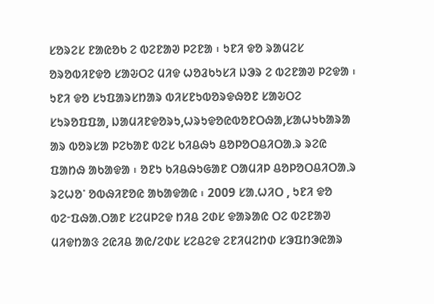ᱥᱚᱨᱮᱥ ᱱᱟᱭᱚᱠ ᱮ ᱵᱮᱱᱟᱣ ᱞᱮᱱᱟ ᱾ ᱩᱱᱤ ᱫᱚ ᱨᱟᱢᱮᱥ ᱚᱨᱚᱵᱤᱱᱫᱚ ᱥᱟᱶᱛᱮ ᱢᱤᱫ ᱦᱚᱲᱠᱩᱥᱤ ᱡᱳᱨ ᱮ ᱵᱮᱱᱟᱣ ᱞᱮᱫᱟ ᱾ ᱩᱱᱤ ᱫᱚ ᱥᱩᱯᱟᱨᱥᱴᱟᱨ ᱵᱤᱥᱱᱩᱵᱚᱨᱫᱷᱚᱱ ᱥᱟᱶᱛᱮ ᱥᱩᱨᱚᱯᱯᱟ, ᱡᱟᱢᱤᱱᱫᱚᱨᱩ,ᱦᱨᱩᱫᱚᱭᱵᱚᱱᱛᱷᱟ,ᱥᱟᱦᱩᱠᱟᱨᱟ ᱟᱨ ᱵᱚᱨᱥᱟ ᱞᱮᱠᱟᱱ ᱵᱮᱥ ᱠᱤᱪᱷᱩ ᱪᱚᱞᱚᱛᱪᱤᱛᱟᱹᱨ ᱨᱮᱭ ᱯᱟᱴᱷ ᱟᱠᱟᱫᱟ ᱾ ᱚᱱᱩ ᱠᱤᱪᱷᱩᱜᱟᱱ ᱛᱟᱢᱤᱞ ᱪᱚᱞᱚᱛᱪᱤᱛᱟᱹᱨ ᱨᱮᱦᱚᱸ ᱚᱵᱷᱤᱱᱚᱭ ᱟᱠᱟᱫᱟᱭ ᱾ 2009 ᱥᱟᱹᱦᱤᱛ , ᱩᱱᱤ ᱫᱚ ᱵᱮᱼᱯᱷᱟᱹᱛᱟᱱ ᱥᱮᱢᱞᱮᱫ ᱴᱤᱪ ᱮᱰᱥ ᱫᱟᱨᱟᱭ ᱛᱮ ᱵᱮᱱᱟᱣ ᱢᱤᱫᱴᱟᱝ ᱮᱭᱤᱪ ᱟᱭ/ᱮᱰᱥ ᱥᱮᱪᱮᱫ ᱮᱱᱤᱢᱮᱴᱰ ᱥᱳᱯᱴᱳᱭᱟᱨ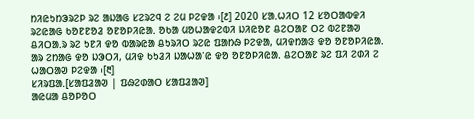ᱴᱤᱭᱩᱴᱳᱨᱮᱞ ᱨᱮ ᱟᱡᱟᱜ ᱥᱮᱨᱮᱧ ᱮ ᱮᱢ ᱞᱮᱫᱟ ᱾[᱒] 2020 ᱥᱟᱹᱦᱤᱛ 12 ᱥᱚᱛᱟᱵᱫᱤ ᱨᱮᱭᱟᱜ ᱠᱚᱱᱱᱚᱲ ᱚᱱᱚᱞᱤᱭᱟᱹ ᱚᱠᱟ ᱢᱚᱦᱟᱫᱮᱵᱤ ᱡᱤᱭᱚᱱ ᱪᱮᱛᱟᱱ ᱛᱮ ᱵᱮᱱᱟᱣ ᱪᱤᱛᱟᱹᱨ ᱨᱮ ᱩᱱᱤ ᱫᱚ ᱵᱟᱨᱭᱟ ᱪᱩᱨᱤᱛ ᱨᱮᱭ ᱯᱟᱴᱷ ᱞᱮᱫᱟ, ᱢᱤᱫᱴᱟᱝ ᱫᱚ ᱚᱱᱚᱞᱤᱭᱟᱹ ᱟᱨ ᱮᱴᱟᱜ ᱫᱚ ᱡᱳᱛᱤ, ᱢᱤᱫ ᱠᱩᱲᱤ ᱡᱟᱦᱟᱸᱭ ᱫᱚ ᱚᱱᱚᱞᱤᱭᱟᱹ ᱪᱮᱛᱟᱱ ᱨᱮ ᱯᱤ ᱮᱰᱤ ᱮ ᱦᱟᱛᱟᱣ ᱞᱮᱫᱟ ᱾[᱓]
ᱥᱤᱨᱯᱟᱹ[ᱥᱟᱯᱲᱟᱣ | ᱯᱷᱮᱰᱟᱛ ᱥᱟᱯᱲᱟᱣ]
ᱟᱭᱢᱟ ᱪᱚᱞᱚᱛ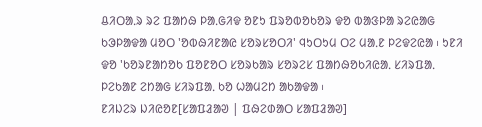ᱪᱤᱛᱟᱹᱨ ᱨᱮ ᱯᱟᱴᱷ ᱞᱟᱹᱜᱤᱫ ᱚᱱᱩ ᱯᱨᱚᱵᱚᱠᱚᱨ ᱫᱚ ᱵᱟᱝᱞᱟ ᱨᱮᱭᱟᱜ ᱠᱳᱞᱟᱫᱟ ᱢᱚᱛ 'ᱚᱵᱷᱤᱱᱟᱭ ᱥᱚᱨᱥᱚᱛᱤ' ᱧᱩᱛᱩᱢ ᱛᱮ ᱢᱟᱹᱱ ᱞᱮᱫᱮᱭᱟ ᱾ ᱩᱱᱤ ᱫᱚ 'ᱠᱚᱨᱱᱟᱴᱚᱠ ᱯᱚᱱᱚᱛ ᱥᱚᱨᱠᱟᱨ ᱥᱚᱨᱮᱥ ᱯᱟᱴᱷᱚᱠᱤᱭᱟᱹ ᱥᱤᱨᱯᱟᱹ ᱞᱮᱠᱟᱱ ᱮᱴᱟᱜ ᱥᱤᱨᱯᱟᱹ ᱠᱚ ᱦᱟᱢᱮᱴ ᱟᱠᱟᱫᱟ ᱾
ᱱᱤᱡᱮᱨ ᱡᱤᱭᱚᱱ[ᱥᱟᱯᱲᱟᱣ | ᱯᱷᱮᱰᱟᱛ ᱥᱟᱯᱲᱟᱣ]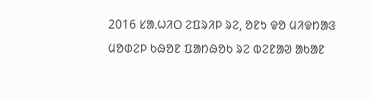2016 ᱥᱟᱹᱦᱤᱛ ᱮᱯᱨᱤᱞ ᱨᱮ, ᱚᱱᱩ ᱫᱚ ᱢᱤᱫᱴᱟᱝ ᱢᱚᱰᱮᱞ ᱠᱷᱚᱱ ᱯᱟᱴᱷᱚᱠ ᱨᱮ ᱵᱮᱱᱟᱣ ᱟᱠᱟᱱ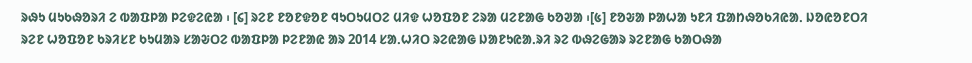ᱨᱷᱩ ᱢᱩᱠᱷᱚᱨᱤ ᱮ ᱵᱟᱯᱞᱟ ᱞᱮᱫᱮᱭᱟ ᱾ [᱔] ᱨᱮᱱ ᱱᱚᱱᱫᱚᱱ ᱧᱩᱛᱩᱢᱛᱮ ᱢᱤᱫ ᱦᱚᱯᱚᱱ ᱮᱨᱟ ᱢᱮᱱᱟᱜ ᱠᱚᱣᱟ ᱾[᱕] ᱱᱚᱶᱟ ᱞᱟᱦᱟ ᱩᱱᱤ ᱯᱟᱴᱷᱚᱠᱤᱭᱟᱹ ᱡᱚᱭᱚᱱᱛᱤ ᱨᱮᱱ ᱦᱚᱯᱚᱱ ᱠᱨᱤᱥᱱ ᱠᱩᱢᱟᱨ ᱥᱟᱶᱛᱮ ᱵᱟᱯᱞᱟ ᱞᱮᱱᱟᱭ ᱟᱨ 2014 ᱥᱟᱹᱦᱤᱛ ᱨᱮᱭᱟᱜ ᱡᱟᱱᱩᱭᱟᱹᱨᱤ ᱨᱮ ᱵᱷᱮᱜᱟᱨ ᱨᱮᱱᱟᱜ ᱠᱟᱛᱷᱟ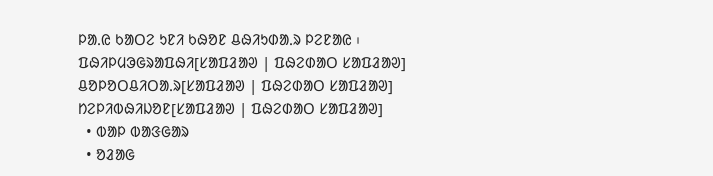ᱞᱟᱹᱭ ᱠᱟᱛᱮ ᱩᱱᱤ ᱠᱷᱚᱱ ᱪᱷᱤᱩᱰᱟᱹᱨ ᱞᱮᱱᱟᱭ ᱾
ᱯᱷᱤᱞᱢᱳᱜᱨᱟᱯᱷᱤ[ᱥᱟᱯᱲᱟᱣ | ᱯᱷᱮᱰᱟᱛ ᱥᱟᱯᱲᱟᱣ]
ᱪᱚᱞᱚᱛᱪᱤᱛᱟᱹᱨ[ᱥᱟᱯᱲᱟᱣ | ᱯᱷᱮᱰᱟᱛ ᱥᱟᱯᱲᱟᱣ]
ᱴᱮᱞᱤᱵᱷᱤᱡᱚᱱ[ᱥᱟᱯᱲᱟᱣ | ᱯᱷᱮᱰᱟᱛ ᱥᱟᱯᱲᱟᱣ]
  • ᱵᱟᱞ ᱵᱟᱝᱜᱟᱨ
  • ᱚᱲᱟᱜ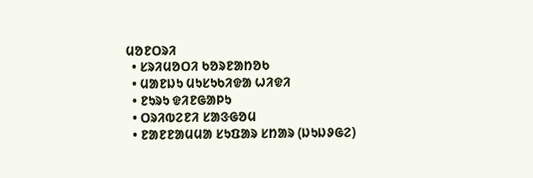ᱢᱚᱱᱛᱨᱤ
  • ᱥᱨᱤᱢᱚᱛᱤ ᱠᱚᱨᱱᱟᱴᱚᱠ
  • ᱢᱟᱱᱡᱩ ᱢᱩᱥᱩᱠᱤᱫᱟ ᱦᱤᱫᱤ
  • ᱱᱩᱨᱩ ᱫᱤᱱᱜᱟᱞᱩ
  • ᱛᱨᱤᱵᱮᱱᱤ ᱥᱟᱝᱜᱚᱢ
  • ᱱᱟᱱᱱᱟᱢᱢᱟ ᱥᱩᱯᱟᱨ ᱥᱴᱟᱨ (ᱡᱩᱡᱽᱜᱮ)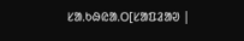ᱥᱟᱹᱠᱷᱭᱟᱹᱛ[ᱥᱟᱯᱲᱟᱣ |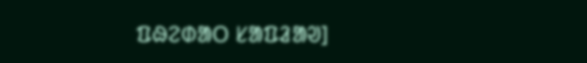ᱯᱷᱮᱰᱟᱛ ᱥᱟᱯᱲᱟᱣ]